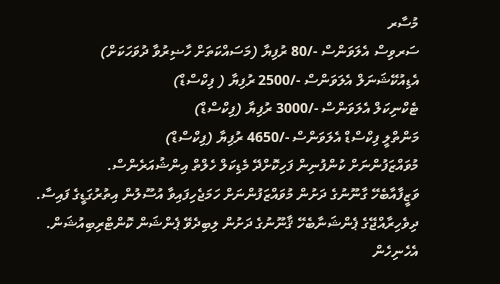މުސާރ
ސަރވިސް އެލަވަންސް -/80 ރުފިޔާ (މަސައްކަތަށް ހާޟިރުވާ ދުވަހަކަށް)
އެޑިއުކޭޝަނަލް އެލަވަންސް -/2500 ރުފިޔާ ( ފިކްސްޑް)
ޓެކްނިކަލް އެލަވަންސް -/3000 ރުފިޔާ (ފިކްސްޑް)
މަންތްލީ ފިކްސްޑް އެލަވަންސް -/4650 ރުފިޔާ (ފިކްސްޑް)
މުވައްޒަފުންނަށް ކުންފުނިން ފަހިކޮށްދޭ މެޑިކަލް ހެލްތް އިންޝުއަރެންސް.
ވަޒީފާއާބެހޭ ގާނޫނުގެ ދަށުން މުވައްޒަފުންނަށް ހަމަޖެހިފައިވާ އުސޫލުން އިތުރުގަޑީގެ ފައިސާ.
ދިވެހިރާއްޖޭގެ ޕެންޝަނާބެހޭ ޤާނޫނުގެ ދަށުން ލިބިދެވޭ ޕެންޝަން ކޮންޓްރިބިއުޝަން.
އެހެނިހެން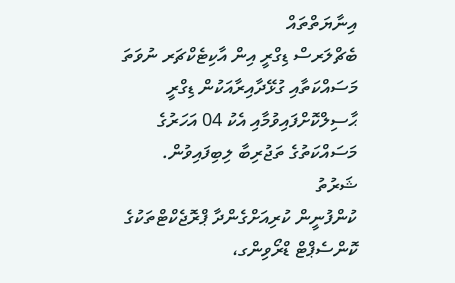އިނާޔަތްތައް
ބެޗްލަރސް ޑިގްރީ އިން އާކިޓެކްޗަރ ނުވަތަ މަސައްކަތާއި ގުޅޭދާއިރާއަކުން ޑިގްރީ ޙާސިލްކޮށްފައިވުމާއި އެކު 04 އަހަރުގެ މަސައްކަތުގެ ތަޖުރިބާ ލިބިފައިވުން.
ޝަރުތު
ކުންފުނީން ކުރިއަށްގެންދާ ޕްރޮޖެކްޓްތަކުގެ ކޮންސެޕްޓް ޑްރޯވިންގ،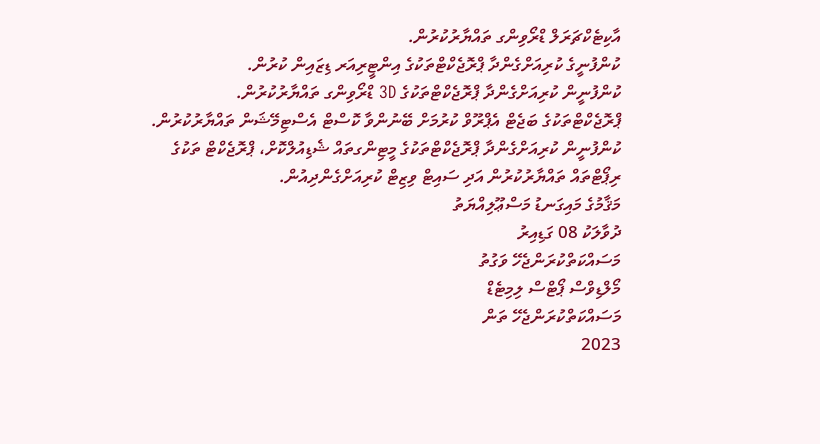އާކިޓެކްޗަރަލް ޑްރޯވިންގ ތައްޔާރުކުރުން.
ކުންފުނީގެ ކުރިއަށްގެންދާ ޕްރޮޖެކްޓްތަކުގެ އިންޓީރިއަރ ޑިޒައިން ކުރުން.
ކުންފުނީން ކުރިއަށްގެންދާ ޕްރޮޖެކްޓްތަކުގެ 3D ޑްރޯވިންގ ތައްޔާރުކުރުން.
ޕްރޮޖެކްޓްތަކުގެ ބަޖެޓް އެޕްރޫވް ކުރުމަށް ބޭނުންވާ ކޮސްޓް އެސްޓިމޭޝަން ތައްޔާރުކުރުން.
ކުންފުނީން ކުރިއަށްގެންދާ ޕްރޮޖެކްޓްތަކުގެ މީޓިންގތައް ޝެޑިއުލްކޮށް، ޕްރޮޖެކްޓް ތަކުގެ ރިޕޯޓްތައް ތައްޔާރުކުރުން އަދި ސައިޓް ވިޒިޓް ކުރިއަށްގެންދިއުން.
މަޤާމުގެ މައިގަނޑު މަސްޢޫލިއްޔަތު
ދުވާލަކު 08 ގަޑިއިރު
މަސައްކަތްކުރަންޖެހޭ ވަގުތު
މޯލްޑިވްސް ޕޯޓްސް ލިމިޓެޑް
މަސައްކަތްކުރަންޖެހޭ ތަން
2023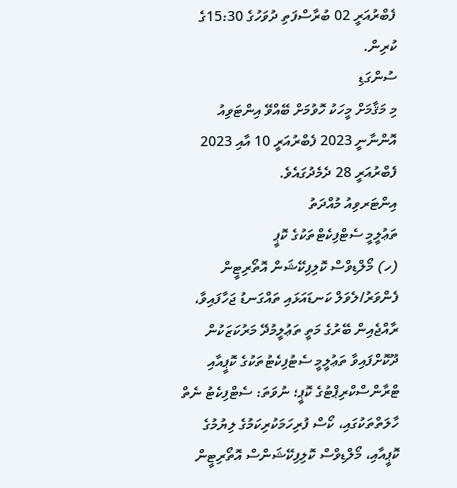ފެބްރުއަރީ 02 ބުރާސްފަތި ދުވަހުގެ 15:30ގެ ކުރިން.
ސުންގަޑި
މި މަޤާމަށް މީހަކު ހޮވުމަށް ބޭއްވޭ އިންޓަވިއު އޮންނާނީ 2023 ފެބްރުއަރީ 10 އާއި 2023 ފެބްރުއަރީ 28 ދެމެދުގައެވެ.
އިންޓަރވިއު މުއްދަތު
ތަޢުލީމީ ސެޓްފިކެޓްތަކުގެ ކޮޕީ
(ހ) މޯލްޑިވްސް ކޮލިފިކޭޝަން އޮތޯރިޓީން ފެންވަރު/ލެވަލް ކަނޑައަޅައި ތައްގަނޑު ޖަހާފައިވާ، ރާއްޖެއިން ބޭރުގެ މަތީ ތަޢުލީމުދޭ މަރުކަޒަކުން ދޫކޮށްފައިވާ ތަޢުލީމީ ސެޓުފިކެޓުތަކުގެ ކޮޕީއާއި ޓްރާންސްކްރިޕްޓުގެ ކޮޕީ؛ ނުވަތަ: ސެޓްފިކެޓު ނެތް ހާލަތްތަކުގައި، ކޯސް ފުރިހަމަކުރިކަމުގެ ލިޔުމުގެ ކޮޕީއާއި، މޯލްޑިވްސް ކޮލިފިކޭޝަންސް އޮތޯރިޓީން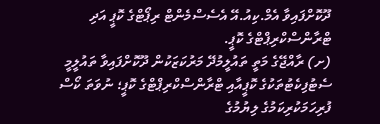ދޫކޮށްފައިވާ އެމް.ކިއު.އޭ އެސެސްމެންޓް ރިޕޯޓްގެ ކޮޕީ އަދި ޓްރާންސްކްރިޕްޓްގެ ކޮޕީ.
(ށ) ރާއްޖޭގެ މަތީ ތައުލީމުދޭ މަރުކަޒަކުން ދޫކޮށްފައިވާ ތައުލީމީ ސެޓުފިކެޓުތަކުގެ ކޮޕީއާއި ޓްރާންސްކްރިޕްޓްގެ ކޮޕީ؛ ނުވަތަ ކޯސް ފުރިހަމަކުރިކަމުގެ ލިޔުމުގެ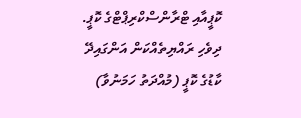ކޮޕީއާއި ޓްރާންސްކްރިޕްޓްގެ ކޮޕީ.
ދިވެހި ރައްޔިތެއްކަން އަންގައިދޭ ކާޑުގެ ކޮޕީ (މުއްދަތު ހަމަނުވާ)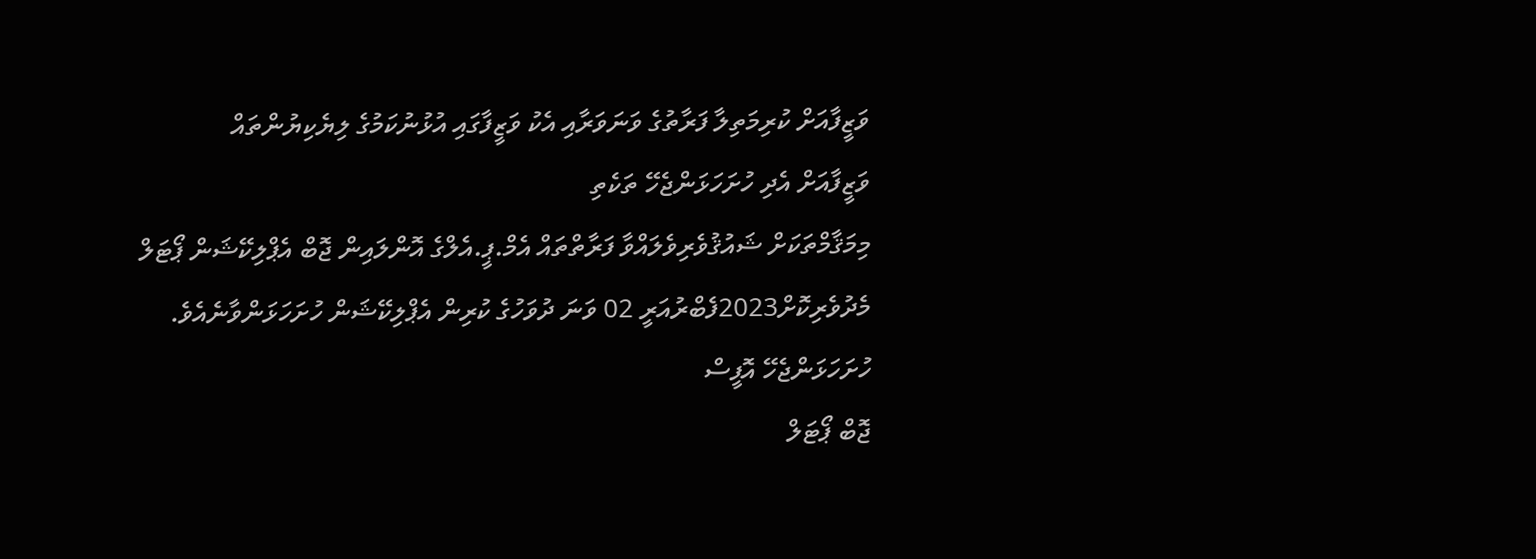ވަޒީފާއަށް ކުރިމަތިލާ ފަރާތުގެ ވަނަވަރާއި އެކު ވަޒީފާގައި އުޅުނުކަމުގެ ލިޔެކިޔުންތައް
ވަޒީފާއަށް އެދި ހުށަހަޅަންޖެހޭ ތަކެތި
މިމަޤާމްތަކަށް ޝައުޤުވެރިވެލައްވާ ފަރާތްތައް އެމް.ޕީ.އެލްގެ އޮންލައިން ޖޮބް އެޕްލިކޭޝަން ޕޯޓަލް މެދުވެރިކޮށް2023ފެބްރުއަރީ 02 ވަނަ ދުވަހުގެ ކުރިން އެޕްލިކޭޝަން ހުށަހަޅަންވާނެއެވެ.
ހުށަހަޅަންޖެހޭ އޮފީސް
ޖޮބް ޕޯޓަލް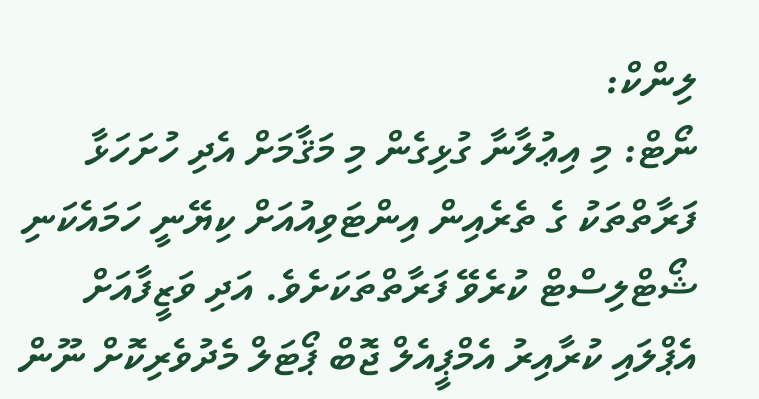ލިންކް:
ނޯޓް: މި އިޢުލާނާ ގުޅިގެން މި މަޤާމަށް އެދި ހުށަހަޅާ ފަރާތްތަކު ގެ ތެރެއިން އިންޓަވިއުއަށް ކިޔޭނީ ހަމައެކަނި ޝޯޓްލިސްޓް ކުރެވޭ ފަރާތްތަކަށެވެ. އަދި ވަޒީފާއަށް އެޕްލައި ކުރާއިރު އެމްޕީއެލް ޖޮބް ޕޯޓަލް މެދުވެރިކޮށް ނޫން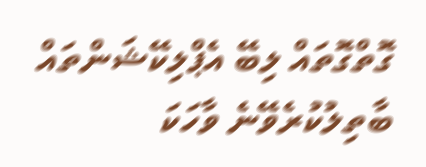ގޮތްގޮތައް ލިބޭ އެޕްލިކޭޝަންތައް ބާތިލުކުރެވޭނެ ވާހަކަ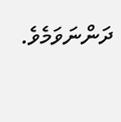ދަންނަވަމެވެ.